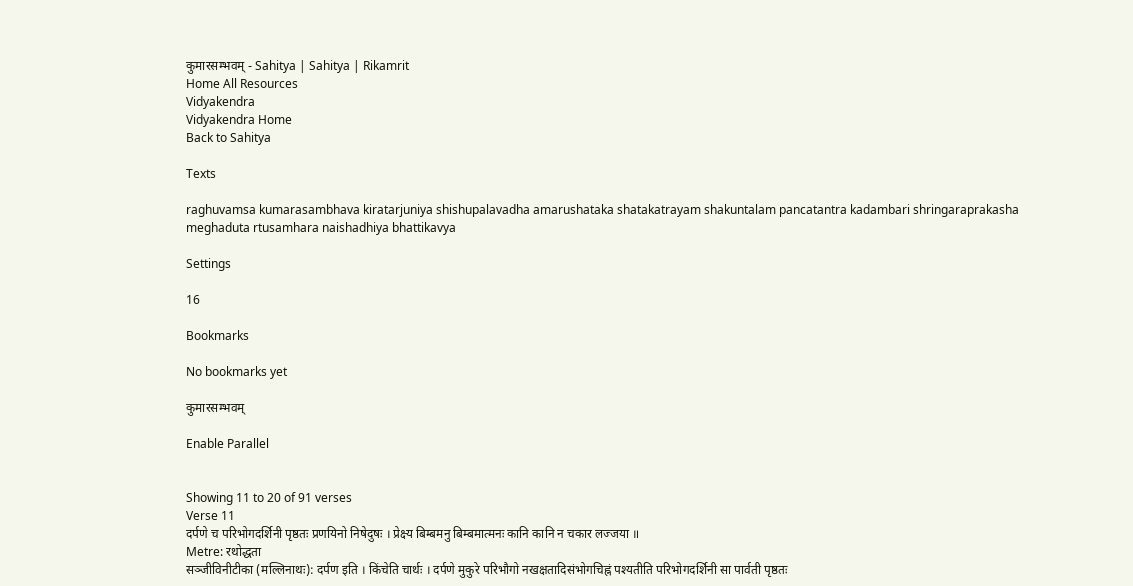कुमारसम्भवम् - Sahitya | Sahitya | Rikamrit
Home All Resources
Vidyakendra
Vidyakendra Home
Back to Sahitya

Texts

raghuvamsa kumarasambhava kiratarjuniya shishupalavadha amarushataka shatakatrayam shakuntalam pancatantra kadambari shringaraprakasha meghaduta rtusamhara naishadhiya bhattikavya

Settings

16

Bookmarks

No bookmarks yet

कुमारसम्भवम्

Enable Parallel


Showing 11 to 20 of 91 verses
Verse 11
दर्पणे च परिभोगदर्शिनी पृष्ठतः प्रणयिनो निषेदुषः । प्रेक्ष्य बिम्बमनु बिम्बमात्मनः कानि कानि न चकार लज्जया ॥
Metre: रथोद्धता
सञ्जीविनीटीका (मल्लिनाथः): दर्पण इति । किंचेति चार्थः । दर्पणे मुकुरे परिभौगो नखक्षतादिसंभोगचिह्नं पश्यतीति परिभोगदर्शिनी सा पार्वती पृष्ठतः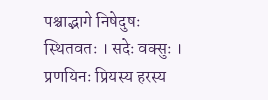पश्चाद्भागे निषेदुषः स्थितवतः । सदेः वक्सुः । प्रणयिनः प्रियस्य हरस्य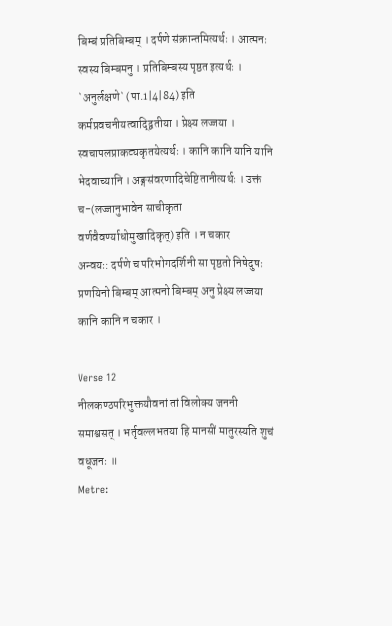बिम्बं प्रतिबिम्बम् । दर्पणे संक्रान्तमित्यर्थः । आत्मनः स्वस्य बिम्बमनु । प्रतिबिम्बस्य पृष्ठत इत्यर्थः । `अनुर्लक्षणे` (पा.1|4|84) इति कर्मप्रवचनीयत्वाद्द्वितीया । प्रेक्ष्य लज्जया । स्वचापलप्राकट्यकृतयेत्यर्थः । कानि कानि यानि यानि भेदवाच्यानि । अङ्गसंवरणादिचेष्टितानीत्यर्थः । उक्तं च-(लज्जानुभावेन साचीकृता वर्णवैवर्ण्याधोमुखादिकृत्) इति । न चकार
अन्वयः: दर्पणे च परिभोगदर्शिनी सा पृष्ठतो निषेदुषः प्रणयिनो बिम्बम् आत्मनो बिम्बम् अनु प्रेक्ष्य लज्जया कानि कानि न चकार ।

Verse 12
नीलकण्ठपरिभुक्तयौवनां तां विलोक्य जननी समाश्वसत् । भर्तृवल्लभतया हि मानसीं मातुरस्यति शुचं वधूजनः ॥
Metre: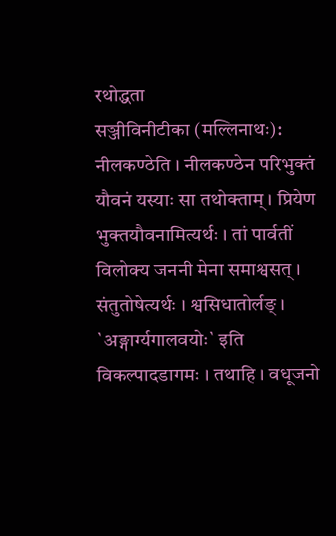रथोद्धता
सञ्जीविनीटीका (मल्लिनाथः): नीलकण्ठेति । नीलकण्ठेन परिभुक्तं यौवनं यस्याः सा तथोक्ताम् । प्रियेण भुक्तयौवनामित्यर्थः । तां पार्वतीं विलोक्य जननी मेना समाश्वसत् । संतुतोषेत्यर्थः । श्वसिधातोर्लङ् । `अङ्गार्ग्यगालवयोः` इति विकल्पादडागमः । तथाहि । वधूजनो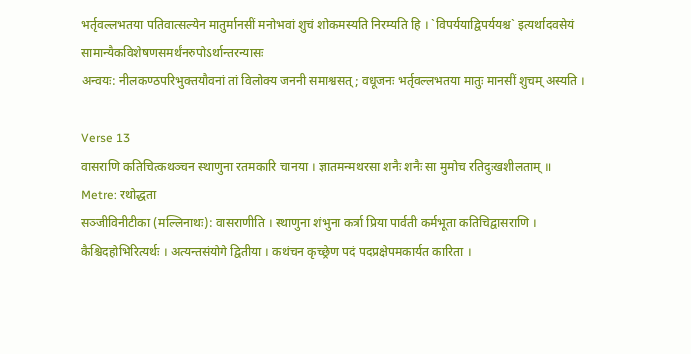भर्तृवल्लभतया पतिवात्सल्येन मातुर्मानसीं मनोभवां शुचं शोकमस्यति निरम्यति हि । `विपर्ययाद्विपर्ययश्च` इत्यर्थादवसेयं सामान्यैकविशेषणसमर्थंनरुपोऽर्थान्तरन्यासः
अन्वयः: नीलकण्ठपरिभुक्तयौवनां तां विलोक्य जननी समाश्वसत्; वधूजनः भर्तृवल्लभतया मातुः मानसीं शुचम् अस्यति ।

Verse 13
वासराणि कतिचित्कथञ्चन स्थाणुना रतमकारि चानया । ज्ञातमन्मथरसा शनैः शनैः सा मुमोच रतिदुःखशीलताम् ॥
Metre: रथोद्धता
सञ्जीविनीटीका (मल्लिनाथः): वासराणीति । स्थाणुना शंभुना कर्त्रा प्रिया पार्वती कर्मभूता कतिचिद्वासराणि । कैश्चिदहोभिरित्यर्थः । अत्यन्तसंयोगे द्वितीया । कथंचन कृच्छ्रेण पदं पदप्रक्षेपमकार्यत कारिता ।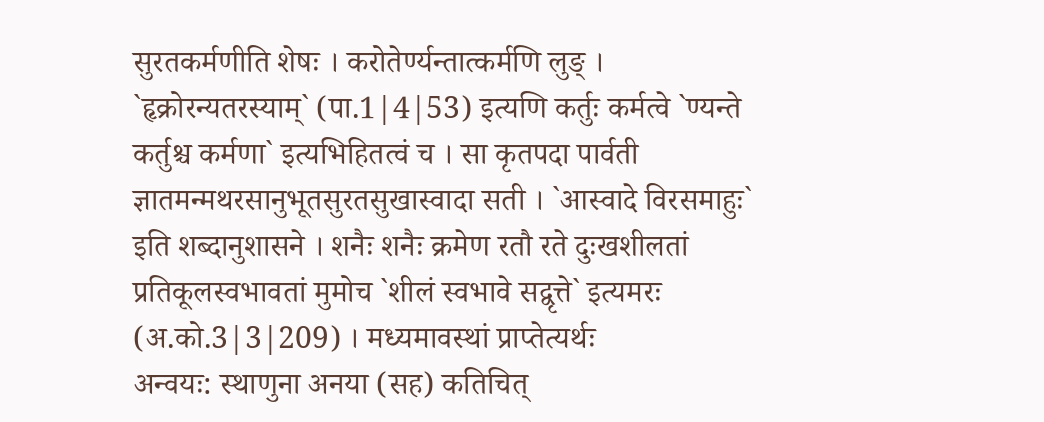सुरतकर्मणीति शेषः । करोतेर्ण्यन्तात्कर्मणि लुङ् । `हृक्रोरन्यतरस्याम्` (पा.1|4|53) इत्यणि कर्तुः कर्मत्वे `ण्यन्ते कर्तुश्च कर्मणा` इत्यभिहितत्वं च । सा कृतपदा पार्वती ज्ञातमन्मथरसानुभूतसुरतसुखास्वादा सती । `आस्वादे विरसमाहुः` इति शब्दानुशासने । शनैः शनैः क्रमेण रतौ रते दुःखशीलतां प्रतिकूलस्वभावतां मुमोच `शीलं स्वभावे सद्वृत्ते` इत्यमरः (अ.को.3|3|209) । मध्यमावस्थां प्राप्तेत्यर्थः
अन्वयः: स्थाणुना अनया (सह) कतिचित्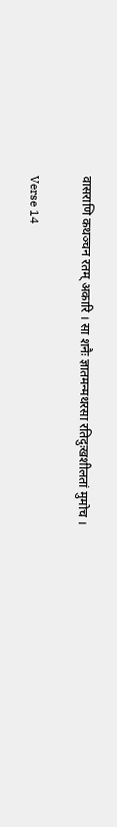वासराणि कथञ्चन रतम् अकारि । सा शनैः ज्ञातमन्मथरसा रतिदुःखशीलतां मुमोच ।

Verse 14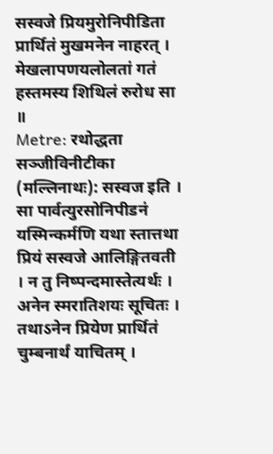सस्वजे प्रियमुरोनिपीडिता प्रार्थितं मुखमनेन नाहरत् । मेखलापणयलोलतां गतं हस्तमस्य शिथिलं रुरोध सा ॥
Metre: रथोद्धता
सञ्जीविनीटीका (मल्लिनाथः): सस्वज इति । सा पार्वत्युरसोनिपीडनं यस्मिन्कर्मणि यथा स्तात्तथा प्रियं सस्वजे आलिङ्गितवती । न तु निष्पन्दमास्तेत्यर्थः । अनेन स्मरातिशयः सूचितः । तथाऽनेन प्रियेण प्रार्थितं चुम्बनार्थं याचितम् ।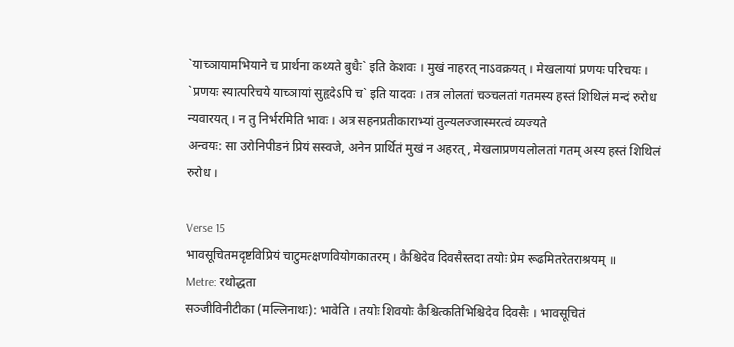`याच्ञायामभियाने च प्रार्थना कथ्यते बुधैः` इति केशवः । मुखं नाहरत् नाऽवक्रयत् । मेखलायां प्रणयः परिचयः । `प्रणयः स्यात्परिचये याच्ञायां सुहृदेऽपि च` इति यादवः । तत्र लोलतां चञ्चलतां गतमस्य हस्तं शिथिलं मन्दं रुरोध न्यवारयत् । न तु निर्भरमिति भावः । अत्र सहनप्रतीकाराभ्यां तुल्यलज्जास्मरत्वं व्यज्यते
अन्वयः: सा उरोनिपीडनं प्रियं सस्वजे, अनेन प्रार्थितं मुखं न अहरत्, मेखलाप्रणयलोलतां गतम् अस्य हस्तं शिथिलं रुरोध ।

Verse 15
भावसूचितमदृष्टविप्रियं चाटुमत्क्षणवियोगकातरम् । कैश्चिदेव दिवसैस्तदा तयोः प्रेम रूढमितरेतराश्रयम् ॥
Metre: रथोद्धता
सञ्जीविनीटीका (मल्लिनाथः): भावेति । तयोः शिवयोः कैश्चित्कतिभिश्चिदेव दिवसैः । भावसूचितं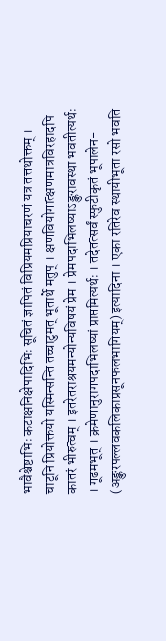भावैश्चेष्टाभिः कटाक्षनिक्षेपादिभिः सूचितं ज्ञापितं विप्रियमप्रियाचरणं यत्र तत्तथोक्तम् । चाटूनि प्रियोक्तयो यस्मिन्सन्ति तच्चाटुमत् भूतार्थे मतुप् । क्षणवियोगात्क्षणमात्रविरहादपि कातरं भीरुत्वम् । इतरेतराश्रयमन्योन्यविषयं प्रेम । प्रेमपदाभिलष्याऽङ्कुरावस्था भवतीत्यर्थः । गूढमभूत् । क्रमेणानुरागपदाभिलष्यां प्राप्तमित्यर्थः । तदेतत्सर्वं स्फुटीकृतं भूपालेन- (अङ्कुरपल्लवकलिकाप्रसूनफलभागियम्) इत्यादिना । एका रतिरेव स्थायीभूता रसो भवति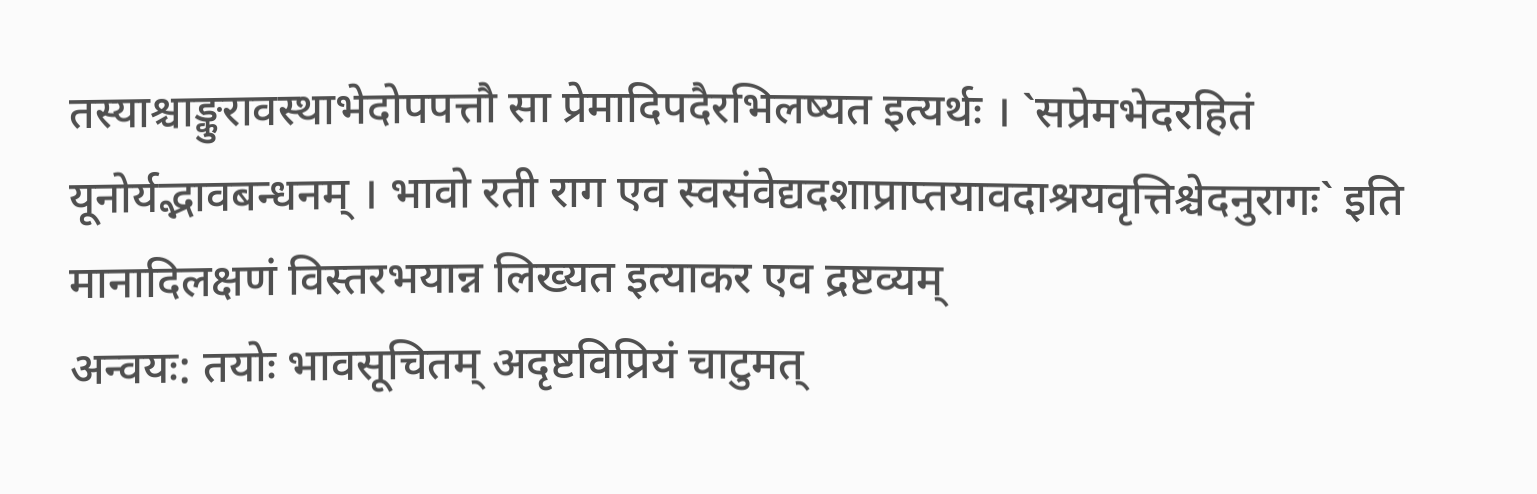तस्याश्चाङ्कुरावस्थाभेदोपपत्तौ सा प्रेमादिपदैरभिलष्यत इत्यर्थः । `सप्रेमभेदरहितं यूनोर्यद्भावबन्धनम् । भावो रती राग एव स्वसंवेद्यदशाप्राप्तयावदाश्रयवृत्तिश्चेदनुरागः` इति मानादिलक्षणं विस्तरभयान्न लिख्यत इत्याकर एव द्रष्टव्यम्
अन्वयः: तयोः भावसूचितम् अदृष्टविप्रियं चाटुमत्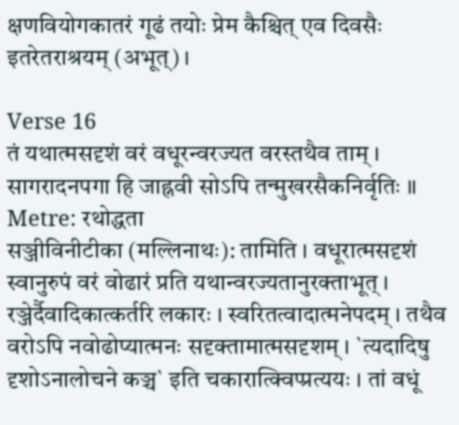क्षणवियोगकातरं गूढं तयोः प्रेम कैश्चित् एव दिवसैः इतरेतराश्रयम् (अभूत्) ।

Verse 16
तं यथात्मसदृशं वरं वधूरन्वरज्यत वरस्तथैव ताम् । सागरादनपगा हि जाह्नवी सोऽपि तन्मुखरसैकनिर्वृतिः ॥
Metre: रथोद्धता
सञ्जीविनीटीका (मल्लिनाथः): तामिति । वधूरात्मसदृशं स्वानुरुपं वरं वोढारं प्रति यथान्वरज्यतानुरक्ताभूत् । रञ्जेर्दैवादिकात्कर्तरि लकारः । स्वरितत्वादात्मनेपदम् । तथैव वरोऽपि नवोढोप्यात्मनः सदृक्तामात्मसदृशम् । `त्यदादिषु दृशोऽनालोचने कञ्च` इति चकारात्क्विप्प्रत्ययः । तां वधूं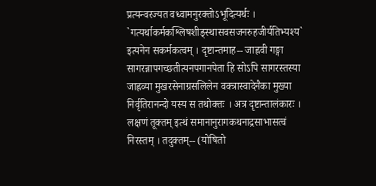प्रत्यन्वरज्यत वध्वामनुरक्तोऽभूदित्यर्थः । `गत्यर्थाकर्मकश्लिषशीङ्स्थासवसजनरुहजीर्यतिभ्यश्य` इत्यनेन सकर्मकत्वम् । दृष्टान्तमाह-- जाह्नवी गङ्गा सागरन्नापगच्छतीत्यनपगानपेता हि सोऽपि सागरस्तस्या जाह्नव्या मुखरसेनाग्रसलिलेन वक्त्रास्वादेनैका मुख्या निर्वृतिरानन्दो यस्य स तथोक्तः । अत्र दृष्टान्तालंकारः । लक्षणं तूक्तम् इत्थं समानानुरागकथनाद्रसाभासत्वं निरस्तम् । तदुक्तम्-- (योषितो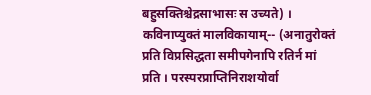बहुसक्तिश्चेद्रसाभासः स उच्यते) । कविनाप्युक्तं मालविकायाम्-- (अनातुरोक्तं प्रति विप्रसिद्धता समीपगेनापि रतिर्न मां प्रति । परस्परप्राप्तिनिराशयोर्वा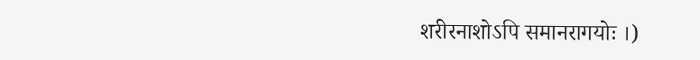शरीरनाशोऽपि समानरागयोः ।)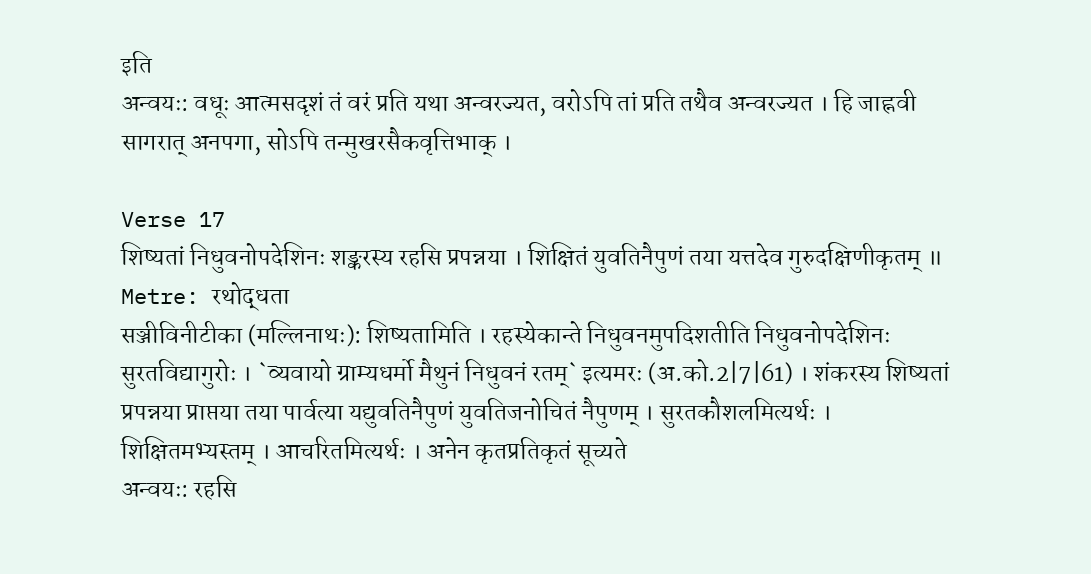इति
अन्वयः: वधूः आत्मसदृशं तं वरं प्रति यथा अन्वरज्यत, वरोऽपि तां प्रति तथैव अन्वरज्यत । हि जाह्नवी सागरात् अनपगा, सोऽपि तन्मुखरसैकवृत्तिभाक् ।

Verse 17
शिष्यतां निधुवनोपदेशिनः शङ्करस्य रहसि प्रपन्नया । शिक्षितं युवतिनैपुणं तया यत्तदेव गुरुदक्षिणीकृतम् ॥
Metre: रथोद्धता
सञ्जीविनीटीका (मल्लिनाथः): शिष्यतामिति । रहस्येकान्ते निधुवनमुपदिशतीति निधुवनोपदेशिनः सुरतविद्यागुरोः । `व्यवायो ग्राम्यधर्मो मैथुनं निधुवनं रतम्` इत्यमरः (अ.को.2|7|61) । शंकरस्य शिष्यतां प्रपन्नया प्राप्तया तया पार्वत्या यद्युवतिनैपुणं युवतिजनोचितं नैपुणम् । सुरतकौशलमित्यर्थः । शिक्षितमभ्यस्तम् । आचरितमित्यर्थः । अनेन कृतप्रतिकृतं सूच्यते
अन्वयः: रहसि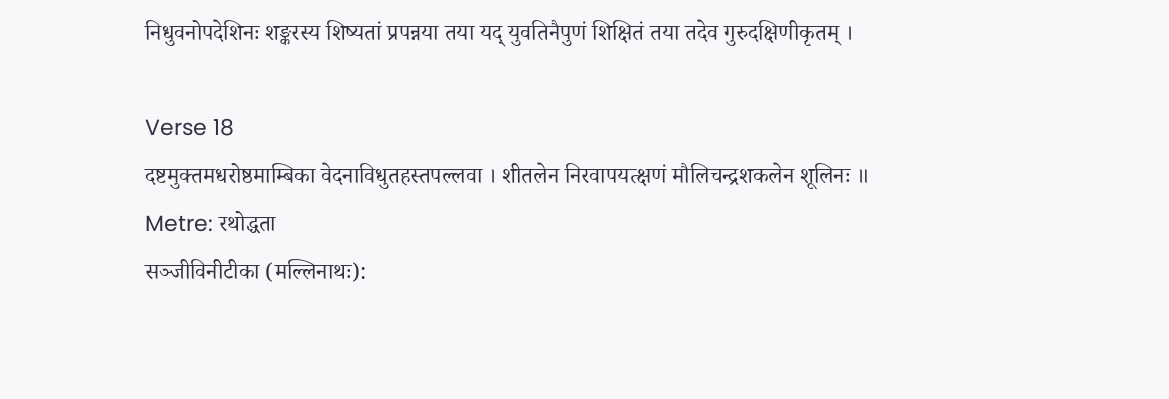निधुवनोपदेशिनः शङ्करस्य शिष्यतां प्रपन्नया तया यद् युवतिनैपुणं शिक्षितं तया तदेव गुरुदक्षिणीकृतम् ।

Verse 18
दष्टमुक्तमधरोष्ठमाम्बिका वेदनाविधुतहस्तपल्लवा । शीतलेन निरवापयत्क्षणं मौलिचन्द्रशकलेन शूलिनः ॥
Metre: रथोद्धता
सञ्जीविनीटीका (मल्लिनाथः):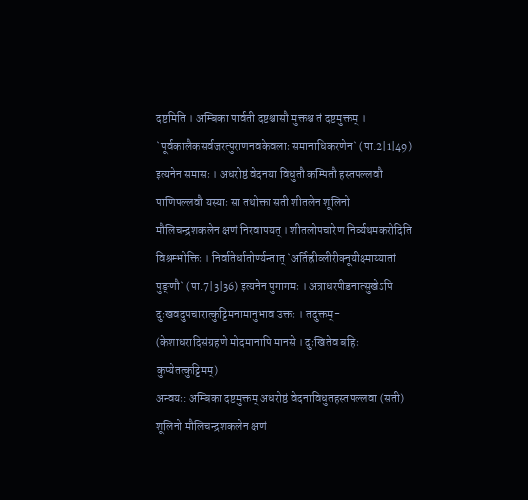दष्टमिति । अम्बिका पार्वती दष्टश्चासौ मुक्तश्च तं दष्टमुक्तम् । `पूर्वकालैकसर्वजरत्पुराणनवकेवलाः समानाधिकरणेन` (पा.2|1|49) इत्यनेन समासः । अधरोष्ठं वेदनया विधुतौ कम्पितौ हस्तपल्लवौ पाणिपल्लवौ यस्याः सा तथोक्ता सती शीतलेन शूलिनो मौलिचन्द्रशकलेन क्षणं निरवापयत् । शीतलोपचारेण निर्व्यथमकरोदिति विश्रम्भोक्तिः । निर्वातेर्धातोर्ण्यन्तात् `अर्तिह्रीव्लीरीक्नूयीक्ष्माय्यातां पुङ्णौ` (पा.7|3|36) इत्यनेन पुगागमः । अत्राधरपीडनात्सुखेऽपि दुःखवदुपचारात्कुट्टिमनामानुभाव उक्तः । तदुक्तम्- (केशाधरादिसंग्रहणे मोदमानापि मानसे । दुःखितेव बहिः कुप्येतत्कुट्टिमम्)
अन्वयः: अम्बिका दष्टमुक्तम् अधरोष्ठं वेदनाविधुतहस्तपल्लवा (सती) शूलिनो मौलिचन्द्रशकलेन क्षणं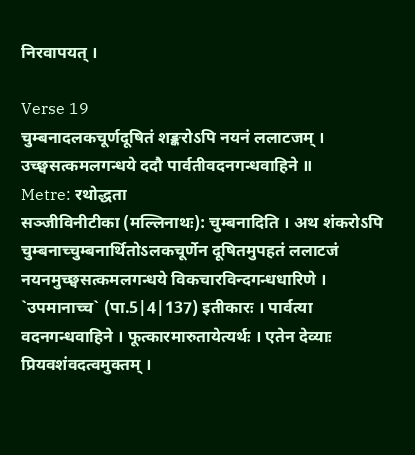निरवापयत् ।

Verse 19
चुम्बनादलकचूर्णदूषितं शङ्करोऽपि नयनं ललाटजम् । उच्छ्वसत्कमलगन्धये ददौ पार्वतीवदनगन्धवाहिने ॥
Metre: रथोद्धता
सञ्जीविनीटीका (मल्लिनाथः): चुम्बनादिति । अथ शंकरोऽपि चुम्बनाच्चुम्बनार्थितोऽलकचूर्णेन दूषितमुपहतं ललाटजं नयनमुच्छ्वसत्कमलगन्धये विकचारविन्दगन्धधारिणे । `उपमानाच्च` (पा.5|4|137) इतीकारः । पार्वत्या वदनगन्धवाहिने । फूत्कारमारुतायेत्यर्थः । एतेन देव्याः प्रियवशंवदत्वमुक्तम् ।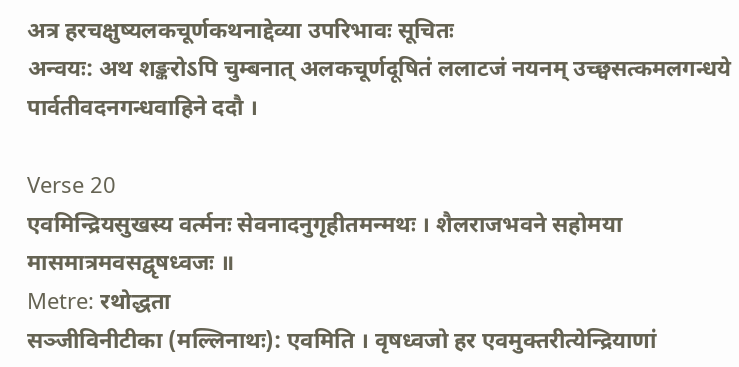अत्र हरचक्षुष्यलकचूर्णकथनाद्देव्या उपरिभावः सूचितः
अन्वयः: अथ शङ्करोऽपि चुम्बनात् अलकचूर्णदूषितं ललाटजं नयनम् उच्छ्वसत्कमलगन्धये पार्वतीवदनगन्धवाहिने ददौ ।

Verse 20
एवमिन्द्रियसुखस्य वर्त्मनः सेवनादनुगृहीतमन्मथः । शैलराजभवने सहोमया मासमात्रमवसद्वृषध्वजः ॥
Metre: रथोद्धता
सञ्जीविनीटीका (मल्लिनाथः): एवमिति । वृषध्वजो हर एवमुक्तरीत्येन्द्रियाणां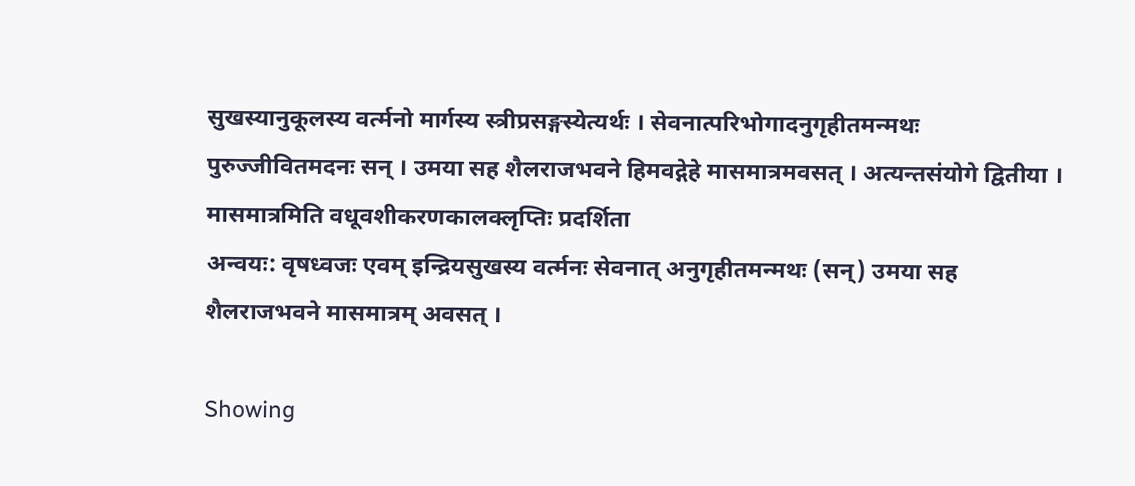सुखस्यानुकूलस्य वर्त्मनो मार्गस्य स्त्रीप्रसङ्गस्येत्यर्थः । सेवनात्परिभोगादनुगृहीतमन्मथः पुरुज्जीवितमदनः सन् । उमया सह शैलराजभवने हिमवद्गेहे मासमात्रमवसत् । अत्यन्तसंयोगे द्वितीया । मासमात्रमिति वधूवशीकरणकालक्लृप्तिः प्रदर्शिता
अन्वयः: वृषध्वजः एवम् इन्द्रियसुखस्य वर्त्मनः सेवनात् अनुगृहीतमन्मथः (सन्) उमया सह शैलराजभवने मासमात्रम् अवसत् ।

Showing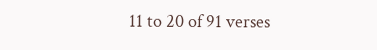11 to 20 of 91 verses